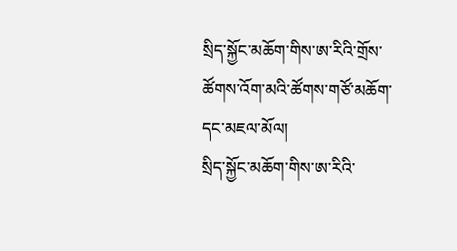སྲིད་སྐྱོང་མཆོག་གིས་ཨ་རིའི་གྲོས་ཚོགས་འོག་མའི་ཚོགས་གཙོ་མཆོག་དང་མཇལ་མོལ།
སྲིད་སྐྱོང་མཆོག་གིས་ཨ་རིའི་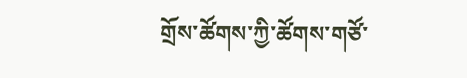གྲོས་ཚོགས་ཀྱི་ཚོགས་གཙོ་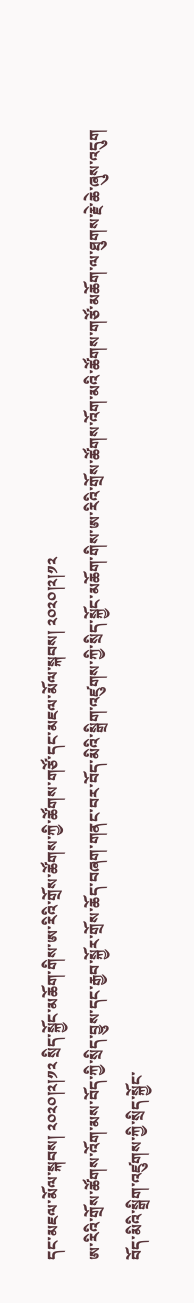དང་མཇལ་མོལ་སྐབས། ༢༠༢༠།༢།༡༢ སྲིད་སྐྱོང་མཆོག་གིས་ཨ་རིའི་གྲོས་ཚོགས་ཀྱི་ཚོགས་གཙོ་དང་མཇལ་མོལ་སྐབས། ༢༠༢༠།༢།༡༢
ཨ་རིའི་གྲོས་ཚོགས་འོག་མས་བོད་ཀྱི་སྲིད་བྱུས་དང་རྒྱབ་སྐྱོར་གྲོས་ཆོད་བཞག་གནང་བར་བོད་མིའི་སྒྲིག་འཛུགས་ཀྱི་སྲིད་སྐྱོང་མཆོག་གིས་ཨ་རིའི་གྲོས་ཚོགས་འོག་མའི་ཚོགས་གཙོ་མཆོག་ལ་ཐུགས་རྗེ་ཆེ་ཞུས་འདུག
བོད་མིའི་སྒྲིག་འཛུགས་ཀྱི་སྲིད་སྐྱོང་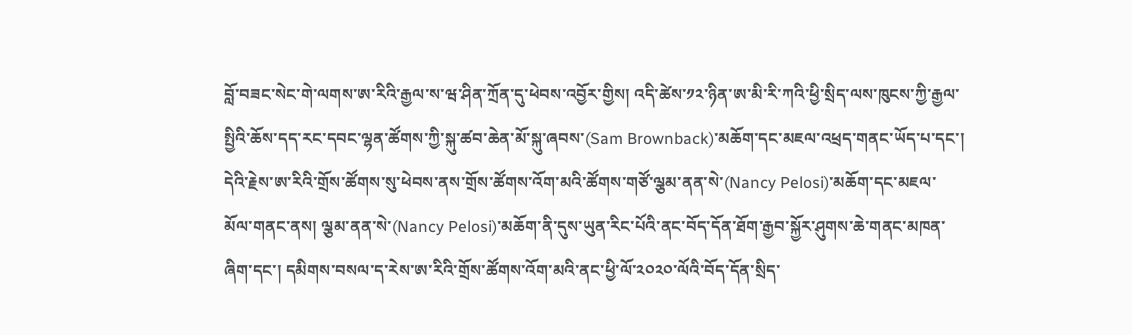བློ་བཟང་སེང་གེ་ལགས་ཨ་རིའི་རྒྱལ་ས་ཝ་ཤིན་ཀྲོན་དུ་ཕེབས་འབྱོར་གྱིས། འདི་ཚེས་༡༢་ཉིན་ཨ་མི་རི་ཀའི་ཕྱི་སྲིད་ལས་ཁུངས་ཀྱི་རྒྱལ་སྤྱིའི་ཆོས་དད་རང་དབང་ལྷན་ཚོགས་ཀྱི་སྐུ་ཚབ་ཆེན་མོ་སྐུ་ཞབས་(Sam Brownback)་མཆོག་དང་མཇལ་འཕྲད་གནང་ཡོད་པ་དང་། དེའི་རྗེས་ཨ་རིའི་གྲོས་ཚོགས་སུ་ཕེབས་ནས་གྲོས་ཚོགས་འོག་མའི་ཚོགས་གཙོ་ལྕམ་ནན་སེ་(Nancy Pelosi)་མཆོག་དང་མཇལ་མོལ་གནང་ནས། ལྕམ་ནན་སེ་(Nancy Pelosi)་མཆོག་ནི་དུས་ཡུན་རིང་པོའི་ནང་བོད་དོན་ཐོག་རྒྱབ་སྐྱོར་ཤུགས་ཆེ་གནང་མཁན་ཞིག་དང་། དམིགས་བསལ་ད་རེས་ཨ་རིའི་གྲོས་ཚོགས་འོག་མའི་ནང་ཕྱི་ལོ་༢༠༢༠་ལོའི་བོད་དོན་སྲིད་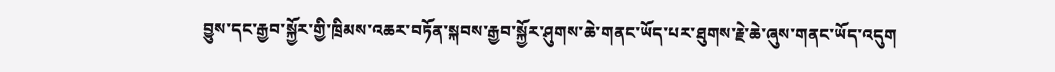བྱུས་དང་རྒྱབ་སྐྱོར་གྱི་ཁྲིམས་འཆར་བཏོན་སྐབས་རྒྱབ་སྐྱོར་ཤུགས་ཆེ་གནང་ཡོད་པར་ཐུགས་རྗེ་ཆེ་ཞུས་གནང་ཡོད་འདུག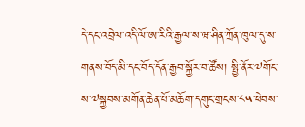དེ་དང་འབྲེལ་འདི་ལོ་ཨ་རིའི་རྒྱལ་ས་ཝ་ཤིན་ཀྲོན་ཁུལ་དུ་ས་གནས་བོད་མི་དང་བོད་དོན་རྒྱབ་སྐྱོར་བ་ཚོས། སྤྱི་ནོར་༧གོང་ས་༧སྐྱབས་མགོན་ཆེན་པོ་མཆོག་དགུང་གྲངས་༨༥་ཕེབས་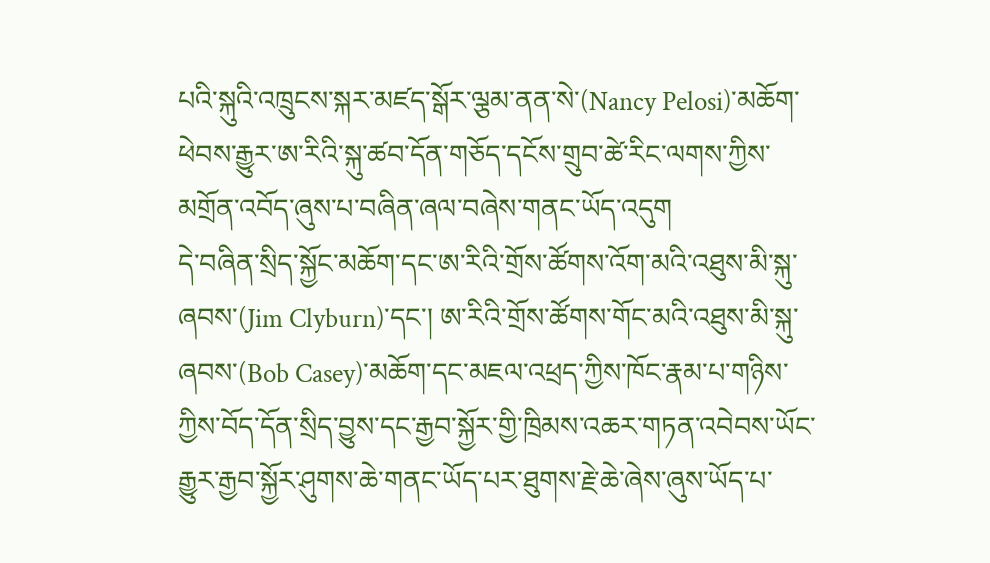པའི་སྐུའི་འཁྲུངས་སྐར་མཛད་སྒོར་ལྕམ་ནན་སེ་(Nancy Pelosi)་མཆོག་ཕེབས་རྒྱུར་ཨ་རིའི་སྐུ་ཚབ་དོན་གཅོད་དངོས་གྲུབ་ཚེ་རིང་ལགས་ཀྱིས་མགྲོན་འབོད་ཞུས་པ་བཞིན་ཞལ་བཞེས་གནང་ཡོད་འདུག
དེ་བཞིན་སྲིད་སྐྱོང་མཆོག་དང་ཨ་རིའི་གྲོས་ཚོགས་འོག་མའི་འཐུས་མི་སྐུ་ཞབས་(Jim Clyburn)་དང་། ཨ་རིའི་གྲོས་ཚོགས་གོང་མའི་འཐུས་མི་སྐུ་ཞབས་(Bob Casey)་མཆོག་དང་མཇལ་འཕྲད་ཀྱིས་ཁོང་རྣམ་པ་གཉིས་ཀྱིས་བོད་དོན་སྲིད་བྱུས་དང་རྒྱབ་སྐྱོར་གྱི་ཁྲིམས་འཆར་གཏན་འབེབས་ཡོང་རྒྱུར་རྒྱབ་སྐྱོར་ཤུགས་ཆེ་གནང་ཡོད་པར་ཐུགས་རྗེ་ཆེ་ཞེས་ཞུས་ཡོད་པ་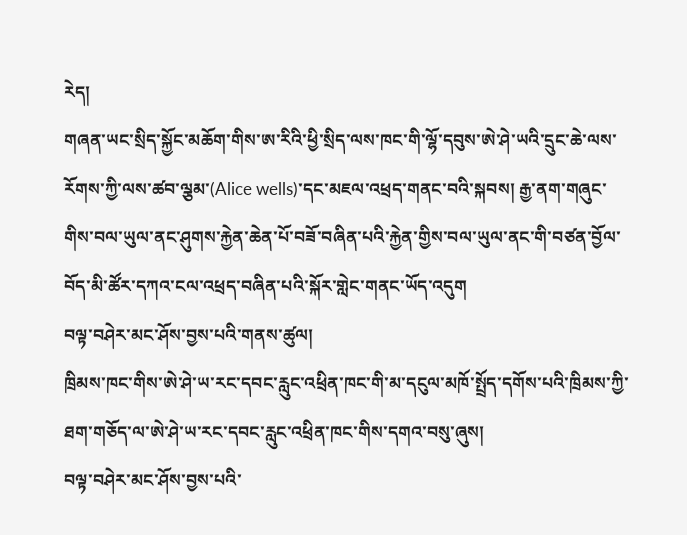རེད།
གཞན་ཡང་སྲིད་སྐྱོང་མཆོག་གིས་ཨ་རིའི་ཕྱི་སྲིད་ལས་ཁང་གི་ལྷོ་དབུས་ཨེ་ཤེ་ཡའི་དྲུང་ཆེ་ལས་རོགས་ཀྱི་ལས་ཚབ་ལྕམ་(Alice wells)་དང་མཇལ་འཕྲད་གནང་བའི་སྐབས། རྒྱ་ནག་གཞུང་གིས་བལ་ཡུལ་ནང་ཤུགས་རྐྱེན་ཆེན་པོ་བཟོ་བཞིན་པའི་རྐྱེན་གྱིས་བལ་ཡུལ་ནང་གི་བཙན་བྱོལ་བོད་མི་ཚོར་དཀའ་ངལ་འཕྲད་བཞིན་པའི་སྐོར་གླེང་གནང་ཡོད་འདུག
བལྟ་བཤེར་མང་ཤོས་བྱས་པའི་གནས་ཚུལ།
ཁྲིམས་ཁང་གིས་ཨེ་ཤེ་ཡ་རང་དབང་རླུང་འཕྲིན་ཁང་གི་མ་དངུལ་མཁོ་སྤྲོད་དགོས་པའི་ཁྲིམས་ཀྱི་ཐག་གཅོད་ལ་ཨེ་ཤེ་ཡ་རང་དབང་རླུང་འཕྲིན་ཁང་གིས་དགའ་བསུ་ཞུས།
བལྟ་བཤེར་མང་ཤོས་བྱས་པའི་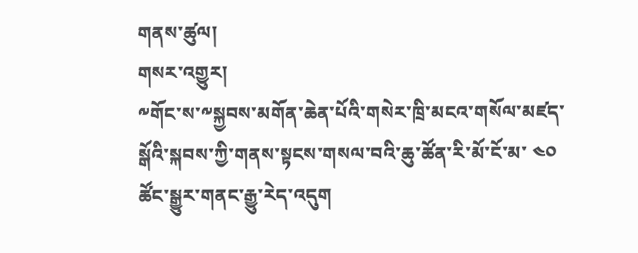གནས་ཚུལ།
གསར་འགྱུར།
༸གོང་ས་༸སྐྱབས་མགོན་ཆེན་པོའི་གསེར་ཁྲི་མངའ་གསོལ་མཛད་སྒོའི་སྐབས་ཀྱི་གནས་སྟངས་གསལ་བའི་ཆུ་ཚོན་རི་མོ་ངོ་མ་ ༤༠ ཚོང་སྒྱུར་གནང་རྒྱུ་རེད་འདུག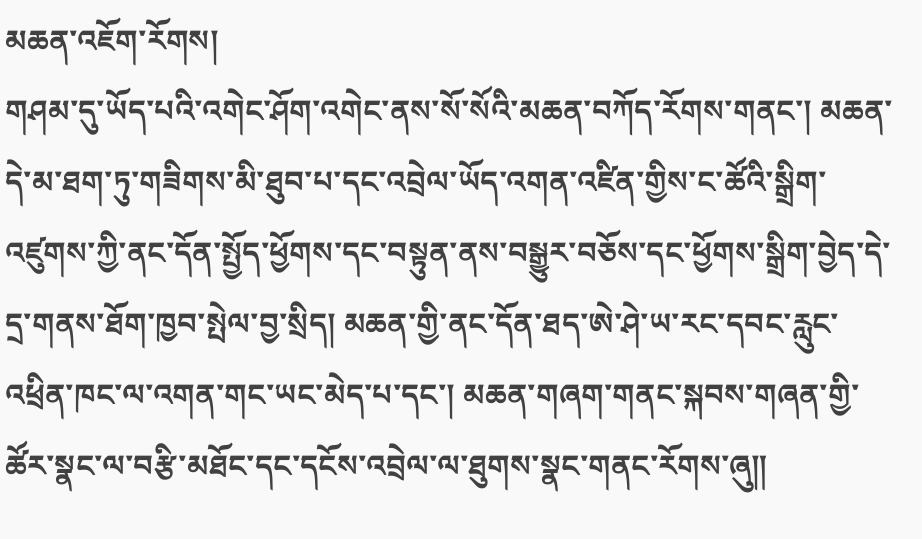མཆན་འཇོག་རོགས།
གཤམ་དུ་ཡོད་པའི་འགེང་ཤོག་འགེང་ནས་སོ་སོའི་མཆན་བཀོད་རོགས་གནང་། མཆན་དེ་མ་ཐག་ཏུ་གཟིགས་མི་ཐུབ་པ་དང་འབྲེལ་ཡོད་འགན་འཛིན་གྱིས་ང་ཚོའི་སྒྲིག་འཛུགས་ཀྱི་ནང་དོན་སྤྱོད་ཕྱོགས་དང་བསྟུན་ནས་བསྒྱུར་བཅོས་དང་ཕྱོགས་སྒྲིག་བྱེད་དེ་དྲ་གནས་ཐོག་ཁྱབ་སྤེལ་བྱ་སྲིད། མཆན་གྱི་ནང་དོན་ཐད་ཨེ་ཤེ་ཡ་རང་དབང་རླུང་འཕྲིན་ཁང་ལ་འགན་གང་ཡང་མེད་པ་དང་། མཆན་གཞག་གནང་སྐབས་གཞན་གྱི་ཚོར་སྣང་ལ་བརྩི་མཐོང་དང་དངོས་འབྲེལ་ལ་ཐུགས་སྣང་གནང་རོགས་ཞུ༎